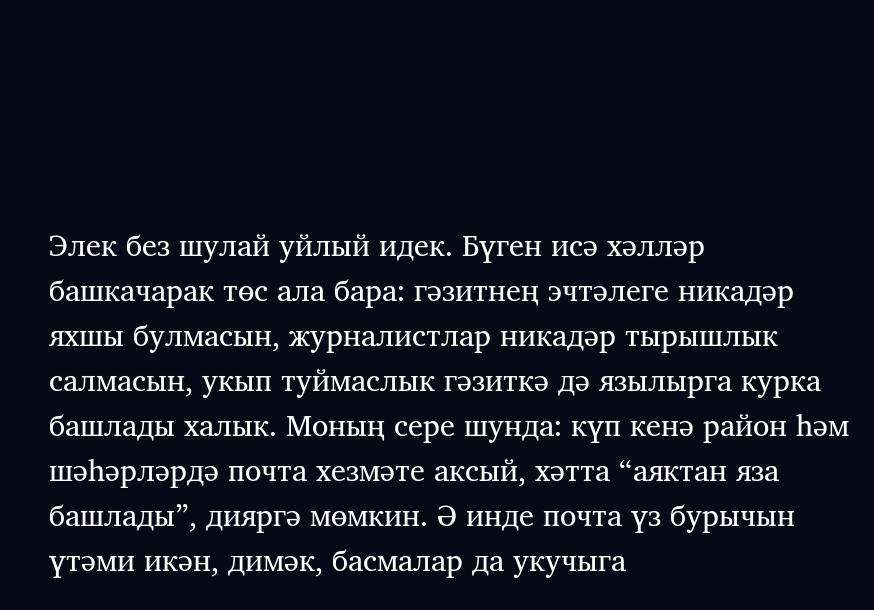Элек без шулай уйлый идек. Бүген исә хәлләр башкачарак төс ала бара: гәзитнең эчтәлеге никадәр яхшы булмасын, журналистлар никадәр тырышлык салмасын, укып туймаслык гәзиткә дә язылырга курка башлады халык. Моның сере шунда: күп кенә район һәм шәһәрләрдә почта хезмәте аксый, хәтта “аяктан яза башлады”, дияргә мөмкин. Ә инде почта үз бурычын үтәми икән, димәк, басмалар да укучыга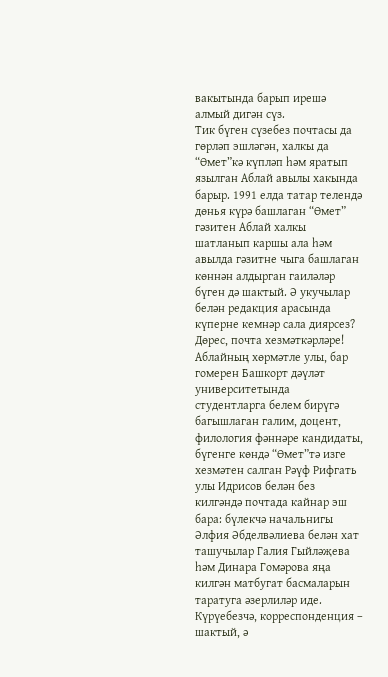вакытында барып ирешә алмый дигән сүз.
Тик бүген сүзебез почтасы да гөрләп эшләгән, халкы да “Өмет”кә күпләп һәм яратып язылган Аблай авылы хакында барыр. 1991 елда татар телендә дөнья күрә башлаган “Өмет” гәзитен Аблай халкы шатланып каршы ала һәм авылда гәзитне чыга башлаган көннән алдырган гаиләләр бүген дә шактый. Ә укучылар белән редакция арасында күперне кемнәр сала диярсез? Дөрес, почта хезмәткәрләре!
Аблайның хөрмәтле улы, бар гомерен Башкорт дәүләт университетында студентларга белем бирүгә багышлаган галим, доцент, филология фәннәре кандидаты, бүгенге көндә “Өмет”тә изге хезмәтен салган Рәүф Рифгать улы Идрисов белән без килгәндә почтада кайнар эш бара: бүлекчә начальнигы Әлфия Әбделвәлиева белән хат ташучылар Галия Гыйләҗева һәм Динара Гомәрова яңа килгән матбугат басмаларын таратуга әзерлиләр иде. Күрүебезчә, корреспонденция – шактый, ә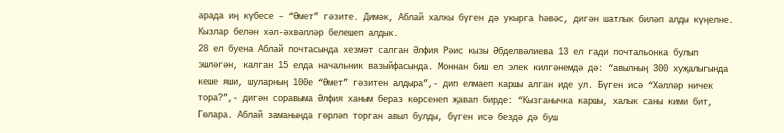арада иң күбесе – “Өмет” гәзите. Димәк, Аблай халкы бүген дә укырга һәвәс, дигән шатлык биләп алды күңелне. Кызлар белән хәл-әхвәлләр белешеп алдык.
28 ел буена Аблай почтасында хезмәт салган Әлфия Рәис кызы Әбделвәлиева 13 ел гади почтальонка булып эшләгән, калган 15 елда начальник вазыйфасында. Моннан биш ел элек килгәнемдә дә: “авылның 300 хуҗалыгында кеше яши, шуларның 100е “Өмет” гәзитен алдыра”,- дип елмаеп каршы алган иде ул. Бүген исә “Хәлләр ничек тора?”,- дигән соравыма Әлфия ханым бераз көрсенеп җавап бирде: “Кызганычка каршы, халык саны кими бит, Гөлара. Аблай заманында гөрләп торган авыл булды, бүген исә бездә дә буш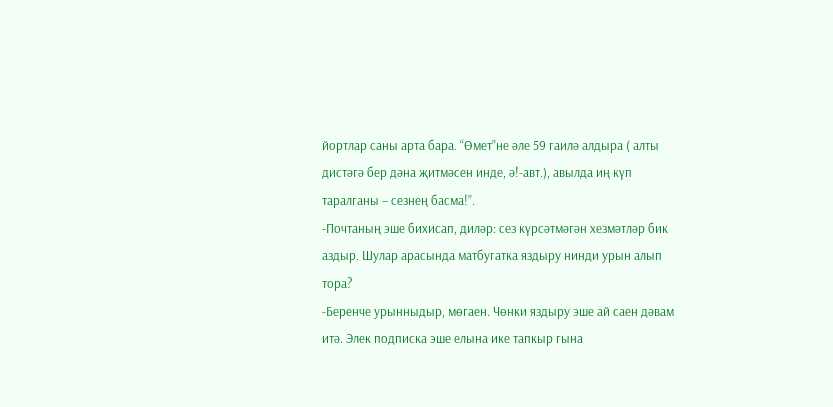йортлар саны арта бара. “Өмет”не әле 59 гаилә алдыра ( алты дистәгә бер дәна җитмәсен инде, ә!-авт.), авылда иң күп таралганы – сезнең басма!”.
-Почтаның эше бихисап, диләр: сез күрсәтмәгән хезмәтләр бик аздыр. Шулар арасында матбугатка яздыру нинди урын алып тора?
-Беренче урынныдыр, мөгаен. Чөнки яздыру эше ай саен дәвам итә. Элек подписка эше елына ике тапкыр гына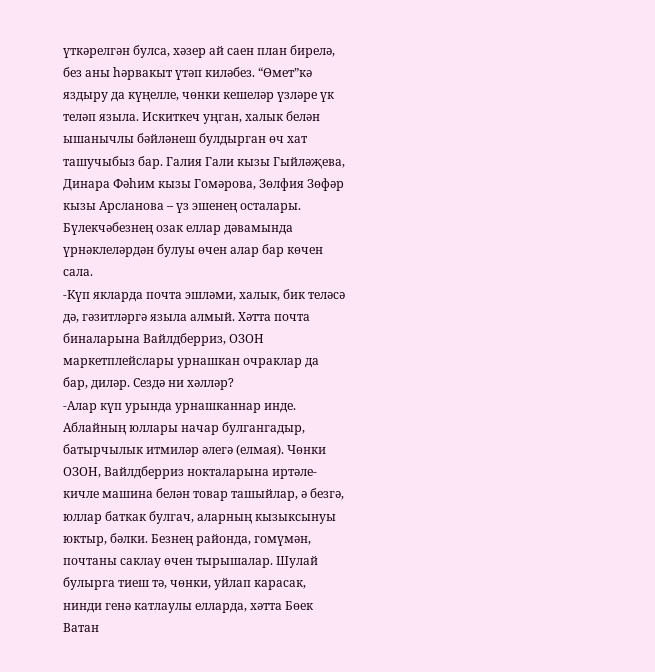үткәрелгән булса, хәзер ай саен план бирелә, без аны һәрвакыт үтәп киләбез. “Өмет”кә яздыру да күңелле, чөнки кешеләр үзләре үк теләп языла. Искиткеч уңган, халык белән ышанычлы бәйләнеш булдырган өч хат ташучыбыз бар. Галия Гали кызы Гыйләҗева, Динара Фәһим кызы Гомәрова, Зөлфия Зөфәр кызы Арсланова – үз эшенең осталары. Бүлекчәбезнең озак еллар дәвамында үрнәклеләрдән булуы өчен алар бар көчен сала.
-Күп якларда почта эшләми, халык, бик теләсә дә, гәзитләргә языла алмый. Хәтта почта биналарына Вайлдберриз, ОЗОН маркетплейслары урнашкан очраклар да бар, диләр. Сездә ни хәлләр?
-Алар күп урында урнашканнар инде. Аблайның юллары начар булгангадыр, батырчылык итмиләр әлегә (елмая). Чөнки ОЗОН, Вайлдберриз нокталарына иртәле-кичле машина белән товар ташыйлар, ә безгә, юллар баткак булгач, аларның кызыксынуы юктыр, бәлки. Безнең районда, гомүмән, почтаны саклау өчен тырышалар. Шулай булырга тиеш тә, чөнки, уйлап карасак, нинди генә катлаулы елларда, хәтта Бөек Ватан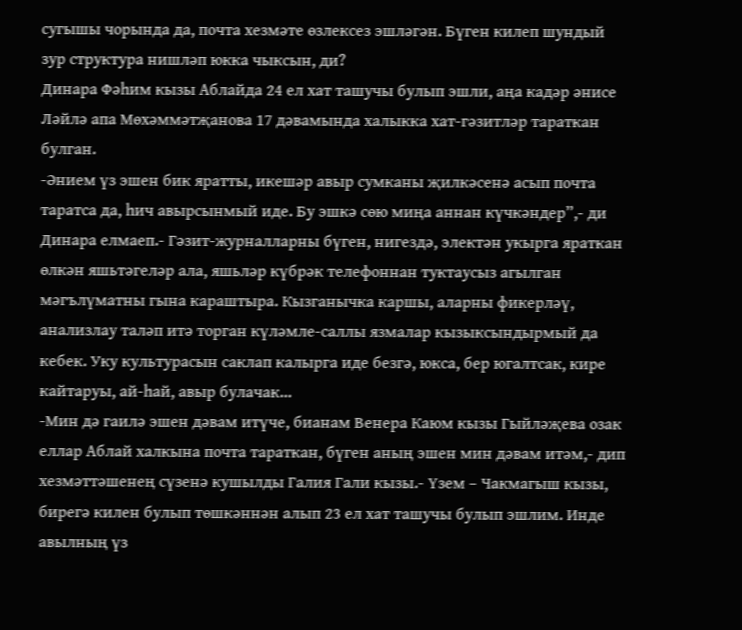сугышы чорында да, почта хезмәте өзлексез эшләгән. Бүген килеп шундый зур структура нишләп юкка чыксын, ди?
Динара Фәһим кызы Аблайда 24 ел хат ташучы булып эшли, аңа кадәр әнисе Ләйлә апа Мөхәммәтҗанова 17 дәвамында халыкка хат-гәзитләр тараткан булган.
-Әнием үз эшен бик яратты, икешәр авыр сумканы җилкәсенә асып почта таратса да, һич авырсынмый иде. Бу эшкә сөю миңа аннан күчкәндер”,- ди Динара елмаеп.- Гәзит-журналларны бүген, нигездә, электән укырга яраткан өлкән яшьтәгеләр ала, яшьләр күбрәк телефоннан туктаусыз агылган мәгълүматны гына караштыра. Кызганычка каршы, аларны фикерләү, анализлау таләп итә торган күләмле-саллы язмалар кызыксындырмый да кебек. Уку культурасын саклап калырга иде безгә, юкса, бер югалтсак, кире кайтаруы, ай-һай, авыр булачак...
-Мин дә гаилә эшен дәвам итүче, бианам Венера Каюм кызы Гыйләҗева озак еллар Аблай халкына почта тараткан, бүген аның эшен мин дәвам итәм,- дип хезмәттәшенең сүзенә кушылды Галия Гали кызы.- Үзем – Чакмагыш кызы, бирегә килен булып төшкәннән алып 23 ел хат ташучы булып эшлим. Инде авылның үз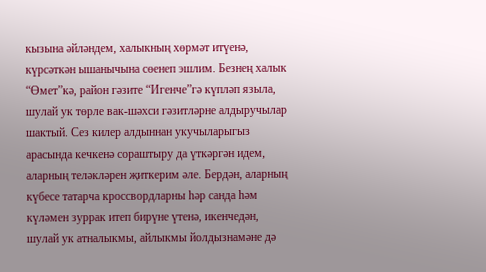кызына әйләндем, халыкның хөрмәт итүенә, күрсәткән ышанычына сөенеп эшлим. Безнең халык “Өмет”кә, район гәзите “Игенче”гә күпләп языла, шулай ук төрле вак-шәхси гәзитләрне алдыручылар шактый. Сез килер алдыннан укучыларыгыз арасында кечкенә сораштыру да үткәргән идем, аларның теләкләрен җиткерим әле. Бердән, аларның күбесе татарча кроссвордларны һәр санда һәм күләмен зуррак итеп бирүне үтенә, икенчедән, шулай ук атналыкмы, айлыкмы йолдызнамәне дә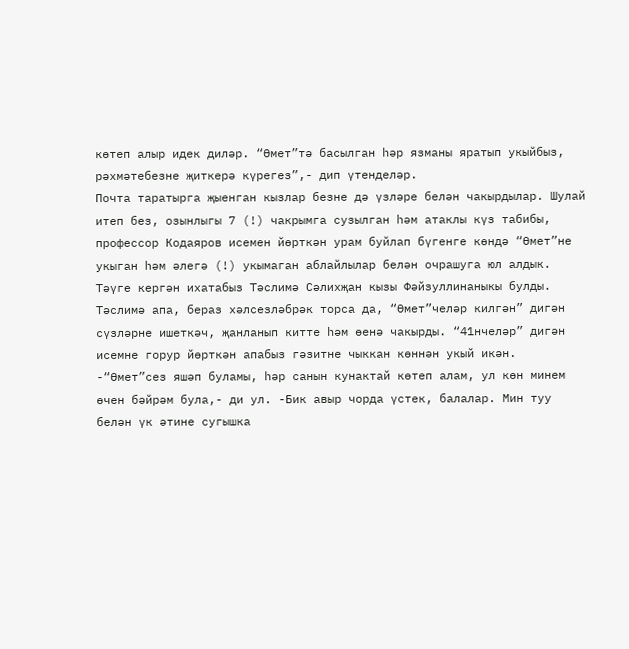көтеп алыр идек диләр. “Өмет”тә басылган һәр язманы яратып укыйбыз, рәхмәтебезне җиткерә күрегез”,- дип үтенделәр.
Почта таратырга җыенган кызлар безне дә үзләре белән чакырдылар. Шулай итеп без, озынлыгы 7 (!) чакрымга сузылган һәм атаклы күз табибы, профессор Кодаяров исемен йөрткән урам буйлап бүгенге көндә “Өмет”не укыган һәм әлегә (!) укымаган аблайлылар белән очрашуга юл алдык.
Тәүге кергән ихатабыз Тәслимә Сәлихҗан кызы Фәйзуллинаныкы булды. Тәслимә апа, бераз хәлсезләбрәк торса да, “Өмет”челәр килгән” дигән сүзләрне ишеткәч, җанланып китте һәм өенә чакырды. “41нчеләр” дигән исемне горур йөрткән апабыз гәзитне чыккан көннән укый икән.
-“Өмет”сез яшәп буламы, һәр санын кунактай көтеп алам, ул көн минем өчен бәйрәм була,- ди ул. -Бик авыр чорда үстек, балалар. Мин туу белән үк әтине сугышка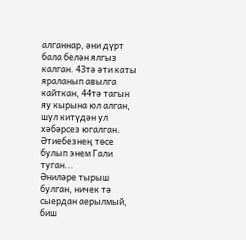алганнар, әни дүрт бала белән ялгыз калган. 43тә әти каты яраланып авылга кайткан, 44тә тагын яу кырына юл алган, шул китүдән ул хәбәрсез югалган. Әтиебезнең төсе булып энем Гали туган...
Әниләре тырыш булган, ничек тә сыердан аерылмый, биш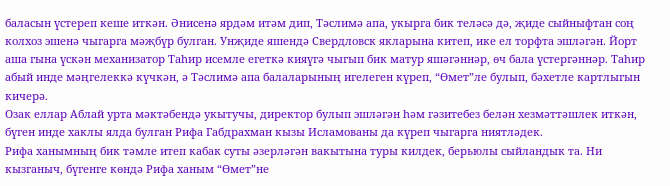баласын үстереп кеше иткән. Әнисенә ярдәм итәм дип, Тәслимә апа, укырга бик теләсә дә, җиде сыйныфтан соң колхоз эшенә чыгарга мәҗбүр булган. Унҗиде яшендә Свердловск якларына китеп, ике ел торфта эшләгән. Йорт аша гына үскән механизатор Таһир исемле егеткә кияүгә чыгып бик матур яшәгәннәр, өч бала үстергәннәр. Таһир абый инде мәңгелеккә күчкән, ә Тәслимә апа балаларының игелеген күреп, “Өмет”ле булып, бәхетле картлыгын кичерә.
Озак еллар Аблай урта мәктәбендә укытучы, директор булып эшләгән һәм гәзитебез белән хезмәттәшлек иткән, бүген инде хаклы ялда булган Рифа Габдрахман кызы Исламованы да күреп чыгарга ниятләдек.
Рифа ханымның бик тәмле итеп кабак суты әзерләгән вакытына туры килдек, берьюлы сыйландык та. Ни кызганыч, бүгенге көндә Рифа ханым “Өмет”не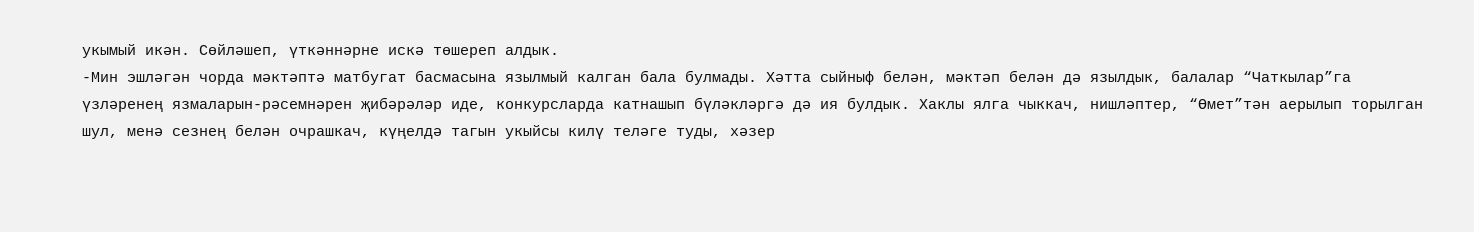укымый икән. Сөйләшеп, үткәннәрне искә төшереп алдык.
-Мин эшләгән чорда мәктәптә матбугат басмасына язылмый калган бала булмады. Хәтта сыйныф белән, мәктәп белән дә язылдык, балалар “Чаткылар”га үзләренең язмаларын-рәсемнәрен җибәрәләр иде, конкурсларда катнашып бүләкләргә дә ия булдык. Хаклы ялга чыккач, нишләптер, “Өмет”тән аерылып торылган шул, менә сезнең белән очрашкач, күңелдә тагын укыйсы килү теләге туды, хәзер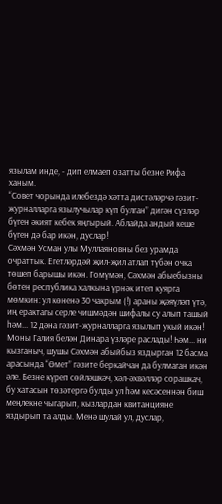язылам инде, - дип елмаеп озатты безне Рифа ханым.
“Совет чорында илебездә хәтта дистәләрчә гәзит-журналларга язылучылар күп булган” дигән сүзләр бүген әкият кебек яңгырый. Аблайда андый кеше бүген дә бар икән, дуслар!
Сәхмән Усман улы Муллаяновны без урамда очраттык. Егетләрдәй җил-җил атлап түбән очка төшеп барышы икән. Гомүмән, Сәхмән абыебызны бөтен республика халкына үрнәк итеп куярга мөмкин: ул көненә 30 чакрым (!) араны җәяүләп үтә, иң ерактагы серле чишмәдән шифалы су алып ташый һәм... 12 дәна гәзит-журналларга язылып укый икән! Моны Галия белән Динара үзләре раслады! Һәм... ни кызганыч, шушы Сәхмән абыйбыз яздырган 12 басма арасында “Өмет” гәзите беркайчан да булмаган икән әле. Безне күреп сөйләшкәч, хәл-әхвәлләр сорашкач, бу хатасын төзәтергә булды ул һәм кесәсеннән биш меңлекне чыгарып, кызлардан квитанцияне яздырып та алды. Менә шулай ул, дуслар,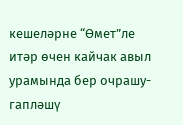кешеләрне “Өмет”ле итәр өчен кайчак авыл урамында бер очрашу-гапләшү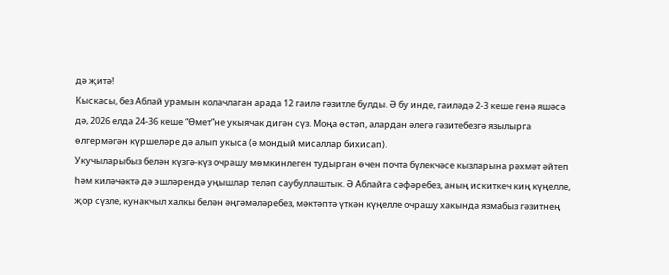дә җитә!
Кыскасы, без Аблай урамын колачлаган арада 12 гаилә гәзитле булды. Ә бу инде, гаиләдә 2-3 кеше генә яшәсә дә, 2026 елда 24-36 кеше “Өмет”не укыячак дигән сүз. Моңа өстәп, алардан әлегә гәзитебезгә язылырга өлгермәгән күршеләре дә алып укыса (ә мондый мисаллар бихисап).
Укучыларыбыз белән күзгә-күз очрашу мөмкинлеген тудырган өчен почта бүлекчәсе кызларына рәхмәт әйтеп һәм киләчәктә дә эшләрендә уңышлар теләп саубуллаштык. Ә Аблайга сәфәребез, аның искиткеч киң күңелле, җор сүзле, кунакчыл халкы белән әңгәмәләребез, мәктәптә үткән күңелле очрашу хакында язмабыз гәзитнең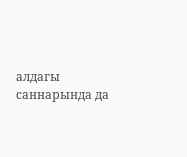алдагы саннарында да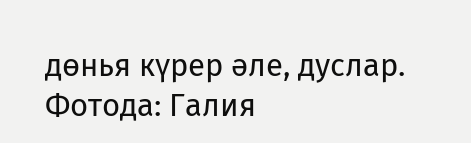дөнья күрер әле, дуслар.
Фотода: Галия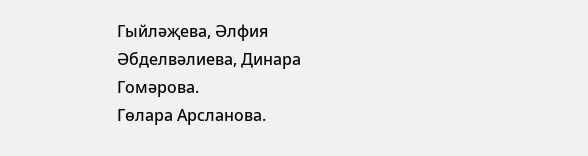Гыйләҗева, Әлфия Әбделвәлиева, Динара Гомәрова.
Гөлара Арсланова.